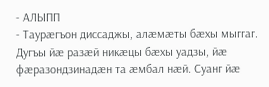- АЛЫПП
- Таурæгъон диссаджы, алæмæты бæхы мыггаг. Дугъы йæ разæй никæцы бæхы уадзы, йæ фæразондзинадæн та æмбал нæй. Суанг йæ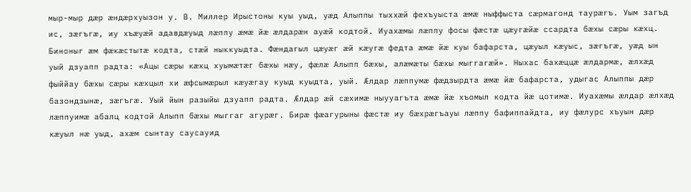мыр-мыр дæр æндæрхуызон у. В. Миллер Ирыстоны куы уыд, уæд Алыппы тыххæй фехъуыста æмæ ныффыста сæрмагонд таурæгъ. Уым загъд ис, зæгъгæ, иу хъæуæй адавдæуыд лæппу æмæ йæ æлдарæн ауæй кодтой. Иуахæмы лæппу фосы фæстæ цæугæйæ ссардта бæхы сæры кæхц. Биноныг æм фæкæстытæ кодта, стæй ныккуыдта. Фæндагыл цæуæг æй кæугæ федта æмæ йæ куы бафарста, цæуыл кæуыс, зæгъгæ, уæд ын уый дзуапп радта: «Ацы сæры кæхц хуымæтæг бæхы нæу, фæлæ Алыпп бæхы, алæмæты бæхы мыггагæй». Ныхас бахæццæ æлдармæ, æлхæд фыййау бæхы сæры кæхцыл хи æфсымæрыл кæуæгау куыд куыдта, уый. Æлдар лæппумæ фæдзырдта æмæ йæ бафарста, удыгас Алыппы дæр базондзынæ, зæгъгæ. Уый йын разыйы дзуапп радта. Æлдар æй сæхимæ ныууагъта æмæ йæ хъомыл кодта йæ цотимæ. Иуахæмы æлдар æлхæд лæппуимæ абалц кодтой Алыпп бæхы мыггаг агурæг. Бирæ фæагурыны фæстæ иу бæхрæгъауы лæппу бафиппайдта, иу фæлурс хъуын дæр кæуыл нæ уыд, ахæм сынтау саусауид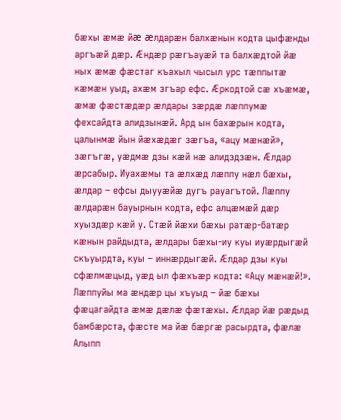бæхы æмæ йæ æлдарæн балхæнын кодта цыфæнды аргъæй дæр. Æндæр рæгъауæй та балхæдтой йæ ных æмæ фæстаг къахыл чысыл урс тæппытæ кæмæн уыд, ахæм згъар ефс. Æркодтой сæ хъæмæ, æмæ фæстæдæр æлдары зæрдæ лæппумæ фехсайдта алидзынæй. Ард ын бахæрын кодта, цалынмæ йын йæхæдæг зæгъа, «ацу мæнæй», зæгъгæ, уæдмæ дзы кæй нæ алидздзæн. Æлдар æрсабыр. Иуахæмы та æлхæд лæппу нæл бæхы, æлдар – ефсы дыууæйæ дугъ рауагътой. Лæппу æлдарæн бауырнын кодта, ефс алцæмæй дæр хуыздæр кæй у. Стæй йæхи бæхы ратæр-батæр кæнын райдыдта, æлдары бæхы-иу куы иуæрдыгæй скъуырдта, куы – иннæрдыгæй. Æлдар дзы куы сфæлмæцыд, уæд ыл фæхъæр кодта: «Ацу мæнæй!». Лæппуйы ма æндæр цы хъуыд – йæ бæхы фæцагайдта æмæ дæлæ фæтæхы. Æлдар йæ рæдыд бамбæрста, фæсте ма йæ бæргæ расырдта, фæлæ Алыпп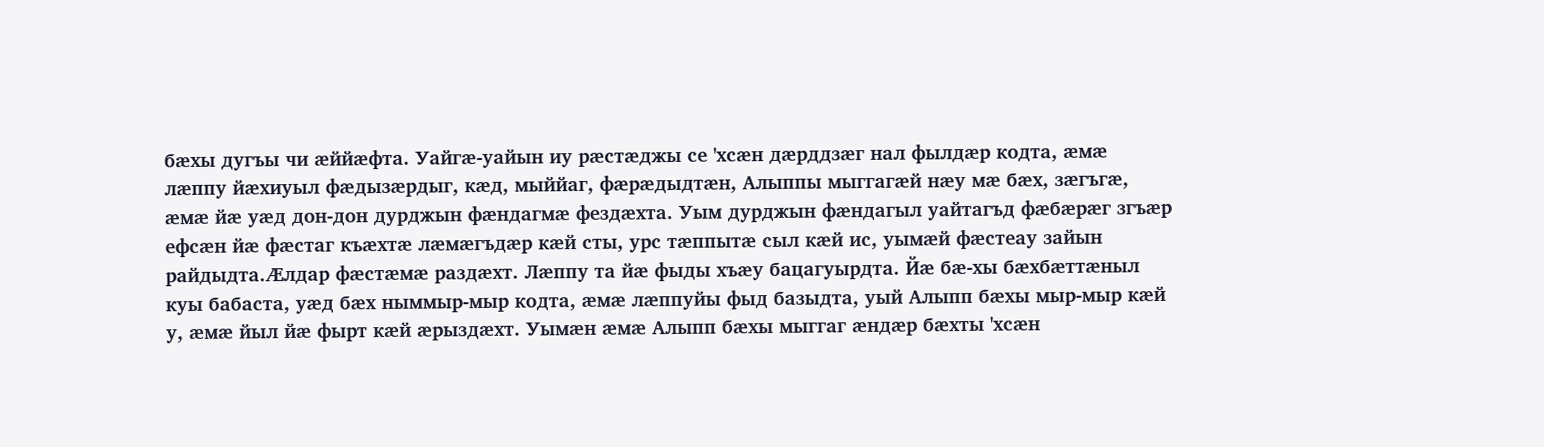бæхы дугъы чи æййæфта. Уайгæ-уайын иу рæстæджы се 'хсæн дæрддзæг нал фылдæр кодта, æмæ лæппу йæхиуыл фæдызæрдыг, кæд, мыййаг, фæрæдыдтæн, Алыппы мыггагæй нæу мæ бæх, зæгъгæ, æмæ йæ уæд дон-дон дурджын фæндагмæ фездæхта. Уым дурджын фæндагыл уайтагъд фæбæрæг згъæр ефсæн йæ фæстаг къæхтæ лæмæгъдæр кæй сты, урс тæппытæ сыл кæй ис, уымæй фæстеау зайын райдыдта.Æлдар фæстæмæ раздæхт. Лæппу та йæ фыды хъæу бацагуырдта. Йæ бæ-хы бæхбæттæныл куы бабаста, уæд бæх ныммыр-мыр кодта, æмæ лæппуйы фыд базыдта, уый Алыпп бæхы мыр-мыр кæй у, æмæ йыл йæ фырт кæй æрыздæхт. Уымæн æмæ Алыпп бæхы мыггаг æндæр бæхты 'хсæн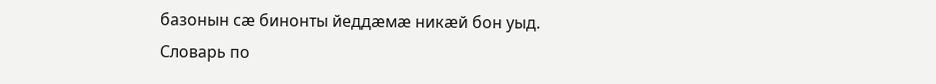базонын сæ бинонты йеддæмæ никæй бон уыд.
Словарь по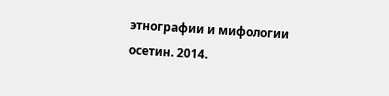этнографии и мифологии осетин. 2014.